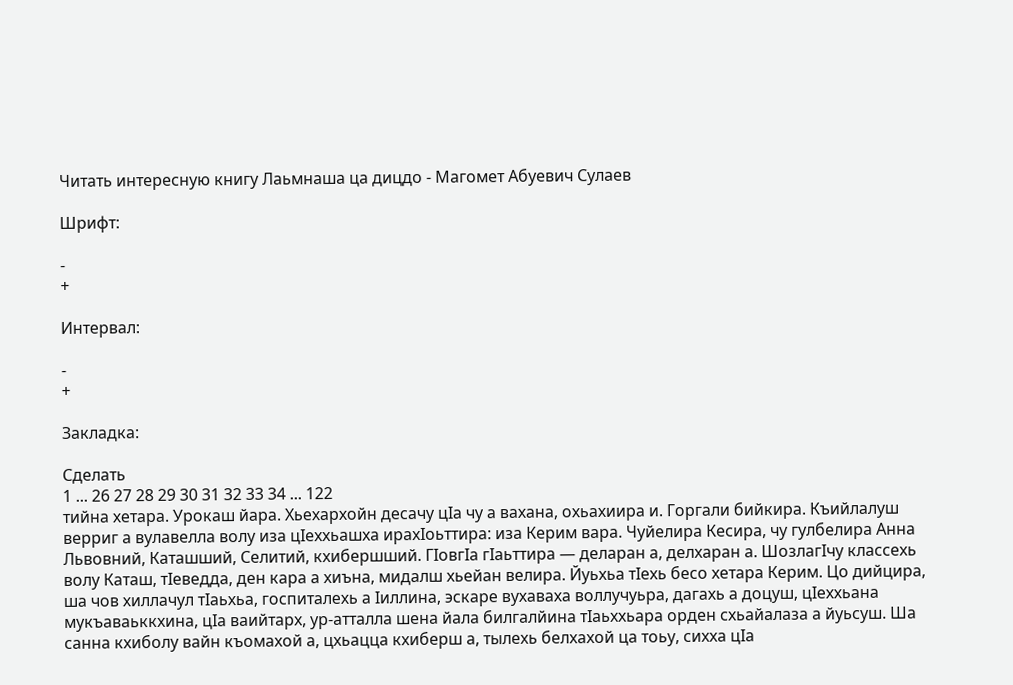Читать интересную книгу Лаьмнаша ца дицдо - Магомет Абуевич Сулаев

Шрифт:

-
+

Интервал:

-
+

Закладка:

Сделать
1 ... 26 27 28 29 30 31 32 33 34 ... 122
тийна хетара. Урокаш йара. Хьехархойн десачу цIа чу а вахана, охьахиира и. Горгали бийкира. Къийлалуш верриг а вулавелла волу иза цIеххьашха ирахIоьттира: иза Керим вара. Чуйелира Кесира, чу гулбелира Анна Львовний, Каташший, Селитий, кхибершший. ГIовгIа гIаьттира — деларан а, делхаран а. ШозлагIчу классехь волу Каташ, тIеведда, ден кара а хиъна, мидалш хьейан велира. Йуьхьа тIехь бесо хетара Керим. Цо дийцира, ша чов хиллачул тIаьхьа, госпиталехь а Iиллина, эскаре вухаваха воллучуьра, дагахь а доцуш, цIеххьана мукъаваьккхина, цIа ваийтарх, ур-атталла шена йала билгалйина тIаьххьара орден схьайалаза а йуьсуш. Ша санна кхиболу вайн къомахой а, цхьацца кхиберш а, тылехь белхахой ца тоьу, сихха цIа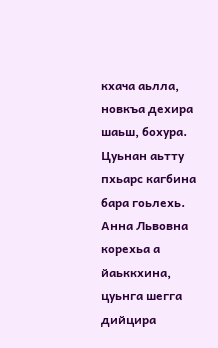кхача аьлла, новкъа дехира шаьш, бохура. Цуьнан аьтту пхьарс кагбина бара гоьлехь. Анна Львовна корехьа а йаьккхина, цуьнга шегга дийцира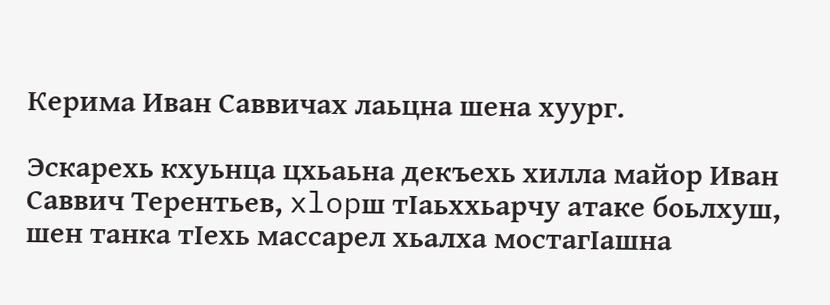Керима Иван Саввичах лаьцна шена хуург.

Эскарехь кхуьнца цхьаьна декъехь хилла майор Иван Саввич Терентьев, xlopш тIаьххьарчу атаке боьлхуш, шен танка тIехь массарел хьалха мостагIашна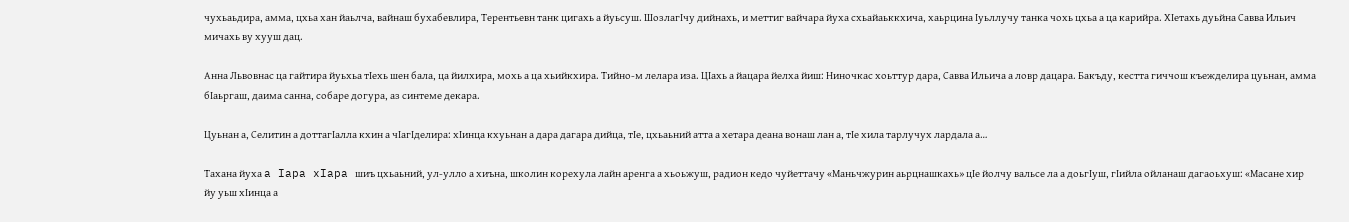чухьаьдира, амма, цхьа хан йаьлча, вайнаш бухабевлира, Терентьевн танк цигахь а йуьсуш. ШозлагIчу дийнахь, и меттиг вайчара йуха схьайаьккхича, хаьрцина Iуьллучу танка чохь цхьа а ца карийра. ХIетахь дуьйна Савва Ильич мичахь ву хууш дац.

Анна Львовнас ца гайтира йуьхьа тIехь шен бала, ца йилхира, мохь а ца хьийкхира. Тийно-м лелара иза. ЦIахь а йацара йелха йиш: Ниночкас хоьттур дара, Савва Ильича а ловр дацара. Бакъду, кестта гиччош къежделира цуьнан, амма бIаьргаш, даима санна, собаре догура, аз синтеме декара.

Цуьнан а, Селитин а доттагIалла кхин а чIагIделира: хIинца кхуьнан а дара дагара дийца, тIе, цхьаьний атта а хетара деана вонаш лан а, тIе хила тарлучух лардала а…

Тахана йуха a Iapa xIapa шиъ цхьаьний, ул-улло а хиъна, школин корехула лайн аренга а хьоьжуш, радион кедо чуйеттачу «Маньчжурин аьрцнашкахь» цIе йолчу вальсе ла а доьгIуш, гIийла ойланаш дагаоьхуш: «Масане хир йу уьш хIинца а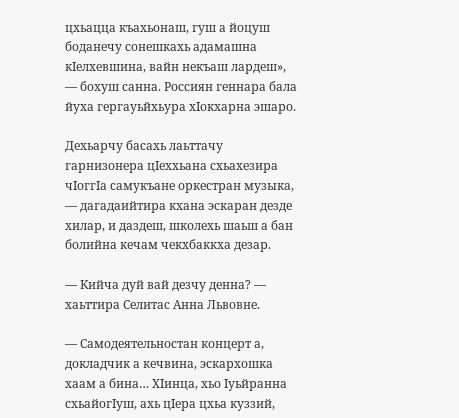цхьацца къахьонаш, гуш а йоцуш боданечу сонешкахь адамашна кIелхевшина, вайн некъаш лардеш», — бохуш санна. Россиян геннара бала йуха гергауьйхьура хIокхарна эшаро.

Дехьарчу басахь лаьттачу гарнизонера цIеххьана схьахезира чIоггIа самукъане оркестран музыка, — дагадаийтира кхана эскаран дезде хилар, и даздеш, школехь шаьш а бан болийна кечам чекхбаккха дезар.

— Кийча дуй вай дезчу денна? — хаьттира Селитас Анна Львовне.

— Самодеятельностан концерт а, докладчик а кечвина, эскархошка хаам а бина… ХIинца, хьо Iуьйранна схьайогIуш, ахь цIера цхьа куззий,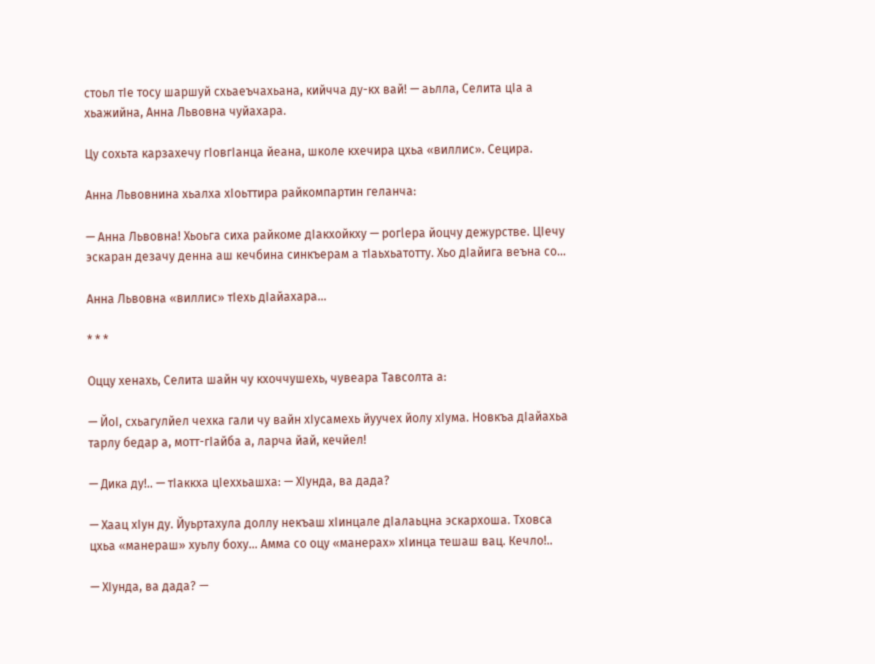стоьл тIе тосу шаршуй схьаеъчахьана, кийчча ду-кх вай! — аьлла, Селита цIа а хьажийна, Анна Львовна чуйахара.

Цу сохьта карзахечу гIовгIанца йеана, школе кхечира цхьа «виллис». Сецира.

Анна Львовнина хьалха хIоьттира райкомпартин геланча:

— Анна Львовна! Хьоьга сиха райкоме дIакхойкху — poгleра йоцчу дежурстве. ЦIечу эскаран дезачу денна аш кечбина синкъерам а тIаьхьатотту. Хьо дIайига веъна со…

Анна Львовна «виллис» тIехь дIайахара…

* * *

Оццу хенахь, Селита шайн чу кхоччушехь, чувеара Тавсолта а:

— ЙоI, схьагулйел чехка гали чу вайн хIусамехь йуучех йолу хIума. Новкъа дIайахьа тарлу бедар а, мотт-гIайбa а, ларча йай, кечйел!

— Дика ду!.. — тIаккха цIеххьашха: — ХIунда, ва дада?

— Хаац хIун ду. Йуьртахула доллу некъаш хIинцале дIалаьцна эскархоша. Тховса цхьа «манераш» хуьлу боху… Амма со оцу «манерах» хIинца тешаш вац. Кечло!..

— ХIунда, ва дада? —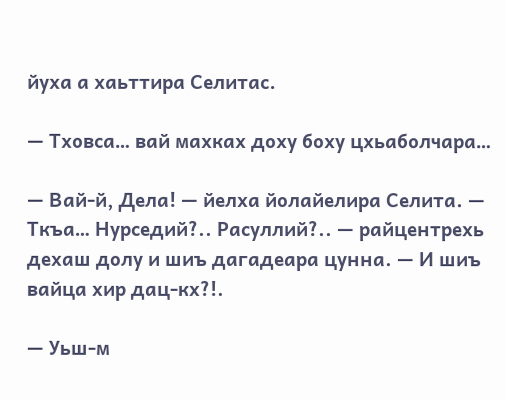йуха а хаьттира Селитас.

— Тховса… вай махках доху боху цхьаболчара…

— Вай-й, Дела! — йелха йолайелира Селита. — Ткъа… Нурседий?.. Расуллий?.. — райцентрехь дехаш долу и шиъ дагадеара цунна. — И шиъ вайца хир дац-кх?!.

— Уьш-м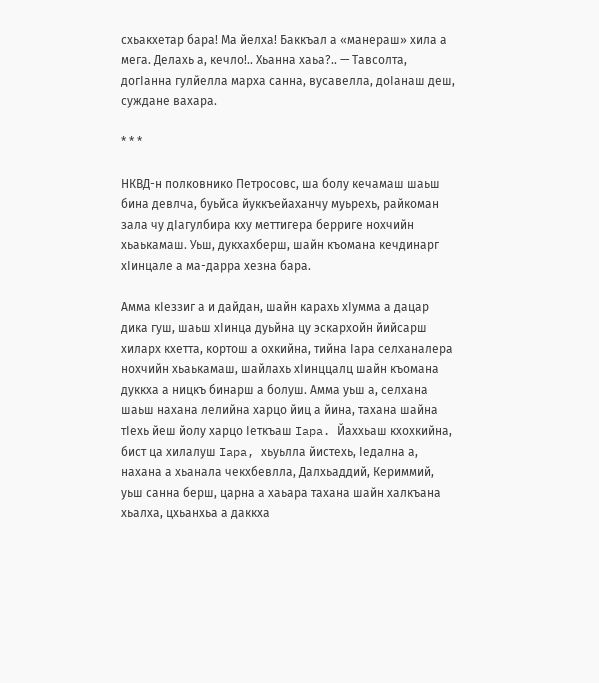схьакхетар бара! Ма йелха! Баккъал а «манераш» хила а мега. Делахь а, кечло!.. Хьанна хаьа?.. — Тавсолта, догIанна гулйелла марха санна, вусавелла, доIанаш деш, суждане вахара.

* * *

НКВД-н полковнико Петросовс, ша болу кечамаш шаьш бина девлча, буьйса йуккъейаханчу муьрехь, райкоман зала чу дIагулбира кху меттигера берриге нохчийн хьаькамаш. Уьш, дукхахберш, шайн къомана кечдинарг хIинцале а ма-дарра хезна бара.

Амма кIеззиг а и дайдан, шайн карахь хIумма а дацар дика гуш, шаьш хIинца дуьйна цу эскархойн йийсарш хиларх кхетта, кортош а охкийна, тийна Iара селханалера нохчийн хьаькамаш, шайлахь хIинццалц шайн къомана дуккха а ницкъ бинарш а болуш. Амма уьш а, селхана шаьш нахана лелийна харцо йиц а йина, тахана шайна тIехь йеш йолу харцо Iеткъаш Iapa. Йаххьаш кхохкийна, бист ца хилалуш Iapa, хьуьлла йистехь, Iедална а, нахана а хьанала чекхбевлла, Далхьаддий, Кериммий, уьш санна берш, царна а хаьара тахана шайн халкъана хьалха, цхьанхьа а даккха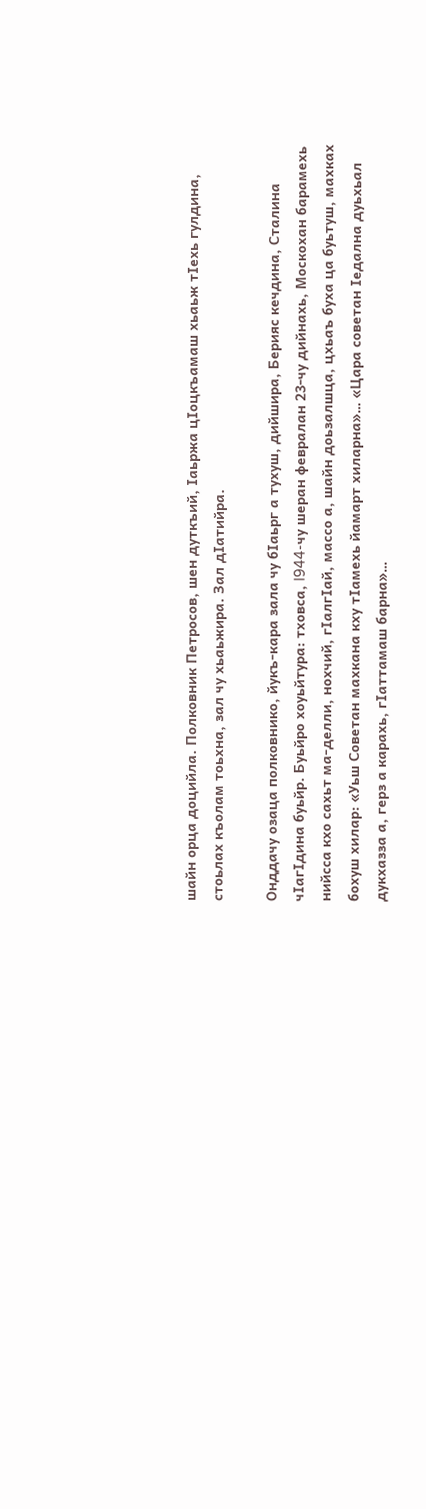шайн орца доцийла. Полковник Петросов, шен дуткъий, Iаьржа цIоцкъамаш хьаьж тIехь гулдина, стоьлах къолам тоьхна, зал чу хьаьжира. Зал дIатийра.

Онддачу озаца полковнико, йукъ-кара зала чу бIаьрг а тухуш, дийшира, Берияс кечдина, Сталина чIагIдина буьйр. Буьйро хоуьйтура: тховса, I944-чу шеран февралан 23-чу дийнахь, Москохан барамехь нийсса кхо сахьт ма-делли, нохчий, гIалгIай, массо а, шайн доьзалшца, цхьаъ буха ца буьтуш, махках бохуш хилар: «Уьш Советан махкана кху тIамехь йамарт хиларна»… «Цара советан Iедална дуьхьал дукхазза а, герз а карахь, гIаттамаш барна»…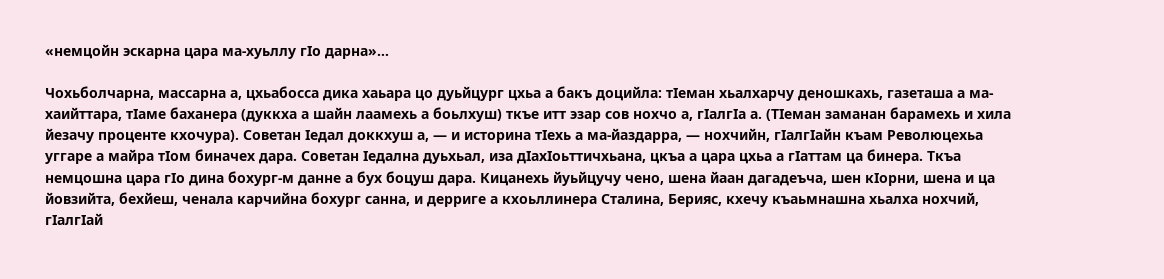«немцойн эскарна цара ма-хуьллу гIo дарна»…

Чохьболчарна, массарна а, цхьабосса дика хаьара цо дуьйцург цхьа а бакъ доцийла: тIеман хьалхарчу деношкахь, газеташа а ма-хаийттара, тIаме баханера (дуккха а шайн лаамехь а боьлхуш) ткъе итт эзар сов нохчо а, гIалгIа а. (ТIеман заманан барамехь и хила йезачу проценте кхочура). Советан Iедал доккхуш а, — и историна тIехь а ма-йаздарра, — нохчийн, гIалгIайн къам Революцехьа уггаре а майра тIом биначех дара. Советан Iедална дуьхьал, иза дIахIоьттичхьана, цкъа а цара цхьа а гIаттам ца бинера. Ткъа немцошна цара гIo дина бохург-м данне а бух боцуш дара. Кицанехь йуьйцучу чено, шена йаан дагадеъча, шен кIорни, шена и ца йовзийта, бехйеш, ченала карчийна бохург санна, и дерриге а кхоьллинера Сталина, Берияс, кхечу къаьмнашна хьалха нохчий, гIалгIай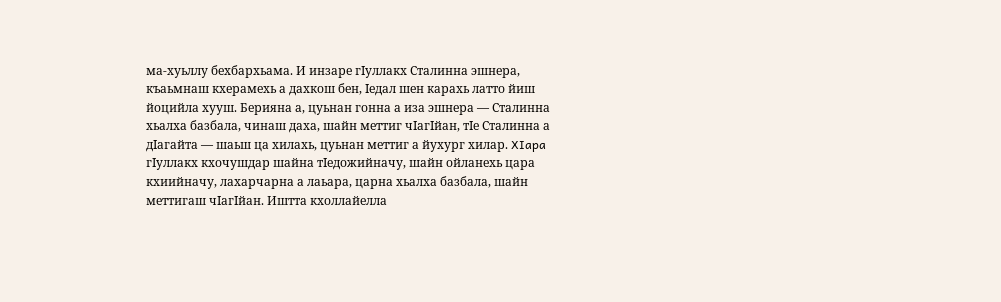ма-хуьллу бехбархьама. И инзаре гIуллакх Сталинна эшнера, къаьмнаш кхерамехь а дахкош бен, Iедал шен карахь латто йиш йоцийла хууш. Берияна а, цуьнан гонна а иза эшнера — Сталинна хьалха базбала, чинаш даха, шайн меттиг чIагIйан, тIе Сталинна а дIагайта — шаьш ца хилахь, цуьнан меттиг а йухург хилар. XIapa гIуллакх кхочушдар шайна тIедожийначу, шайн ойланехь цара кхиийначу, лахарчарна а лаьара, царна хьалха базбала, шайн меттигаш чIагIйан. Иштта кхоллайелла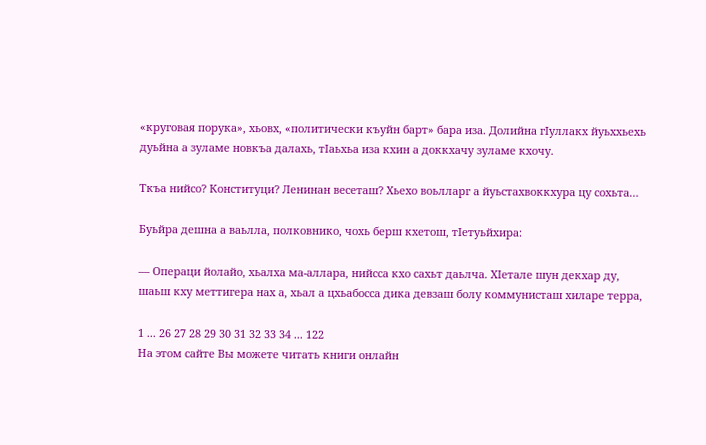«круговая порука», хьовх, «политически къуйн барт» бара иза. Долийна гIуллакх йуьххьехь дуьйна а зуламе новкъа далахь, тIаьхьа иза кхин а доккхачу зуламе кхочу.

Ткъа нийсо? Конституци? Ленинан весеташ? Хьехо воьлларг а йуьстахвоккхура цу сохьта…

Буьйра дешна а ваьлла, полковнико, чохь берш кхетош, тIетуьйхира:

— Операци йолайо, хьалха ма-аллара, нийсса кхо сахьт даьлча. ХIетале шун декхар ду, шаьш кху меттигера нах а, хьал а цхьабосса дика девзаш болу коммунисташ хиларе терра,

1 ... 26 27 28 29 30 31 32 33 34 ... 122
На этом сайте Вы можете читать книги онлайн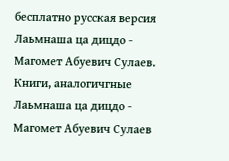бесплатно русская версия Лаьмнаша ца дицдо - Магомет Абуевич Сулаев.
Книги, аналогичгные Лаьмнаша ца дицдо - Магомет Абуевич Сулаев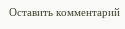Оставить комментарий